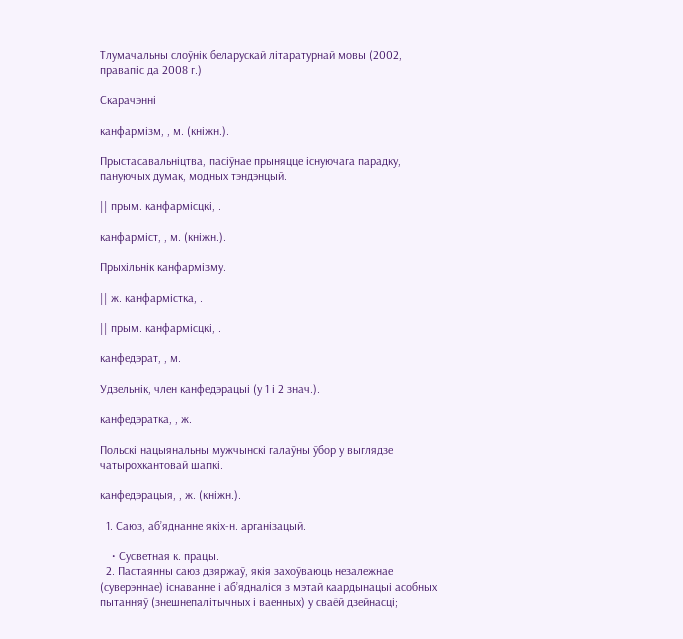Тлумачальны слоўнік беларускай літаратурнай мовы (2002, правапіс да 2008 г.)

Скарачэнні

канфармізм, , м. (кніжн.).

Прыстасавальніцтва, пасіўнае прыняцце існуючага парадку, пануючых думак, модных тэндэнцый.

|| прым. канфармісцкі, .

канфарміст, , м. (кніжн.).

Прыхільнік канфармізму.

|| ж. канфармістка, .

|| прым. канфармісцкі, .

канфедэрат, , м.

Удзельнік, член канфедэрацыі (у 1 і 2 знач.).

канфедэратка, , ж.

Польскі нацыянальны мужчынскі галаўны ўбор у выглядзе чатырохкантовай шапкі.

канфедэрацыя, , ж. (кніжн.).

  1. Саюз, аб’яднанне якіх-н. арганізацый.

    • Сусветная к. працы.
  2. Пастаянны саюз дзяржаў, якія захоўваюць незалежнае (суверэннае) існаванне і аб’ядналіся з мэтай каардынацыі асобных пытанняў (знешнепалітычных і ваенных) у сваёй дзейнасці;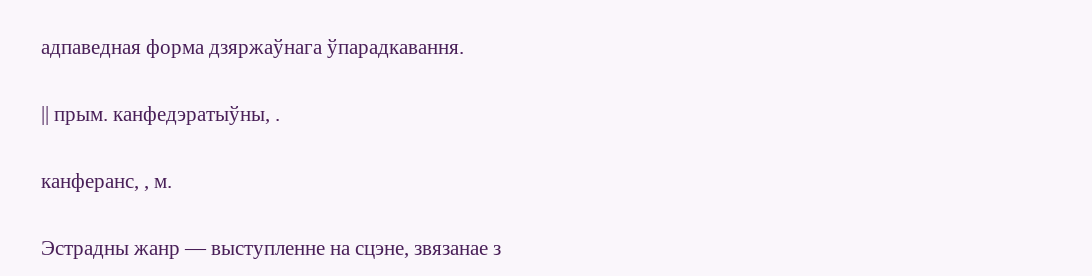адпаведная форма дзяржаўнага ўпарадкавання.

|| прым. канфедэратыўны, .

канферанс, , м.

Эстрадны жанр — выступленне на сцэне, звязанае з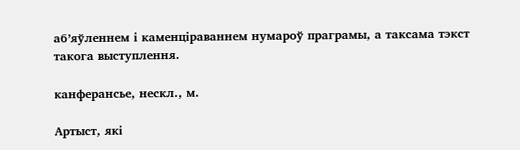аб’яўленнем і каменціраваннем нумароў праграмы, а таксама тэкст такога выступлення.

канферансье, нескл., м.

Артыст, які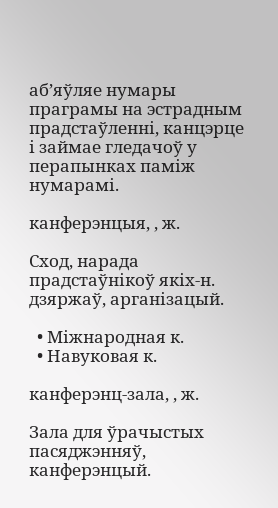аб’яўляе нумары праграмы на эстрадным прадстаўленні, канцэрце і займае гледачоў у перапынках паміж нумарамі.

канферэнцыя, , ж.

Сход, нарада прадстаўнікоў якіх-н. дзяржаў, арганізацый.

  • Міжнародная к.
  • Навуковая к.

канферэнц-зала, , ж.

Зала для ўрачыстых пасяджэнняў, канферэнцый.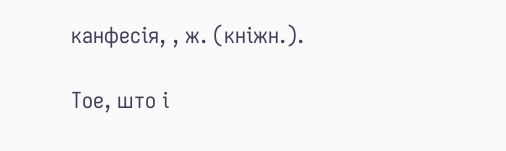канфесія, , ж. (кніжн.).

Тое, што і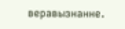веравызнанне.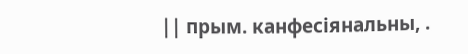|| прым. канфесіянальны, .